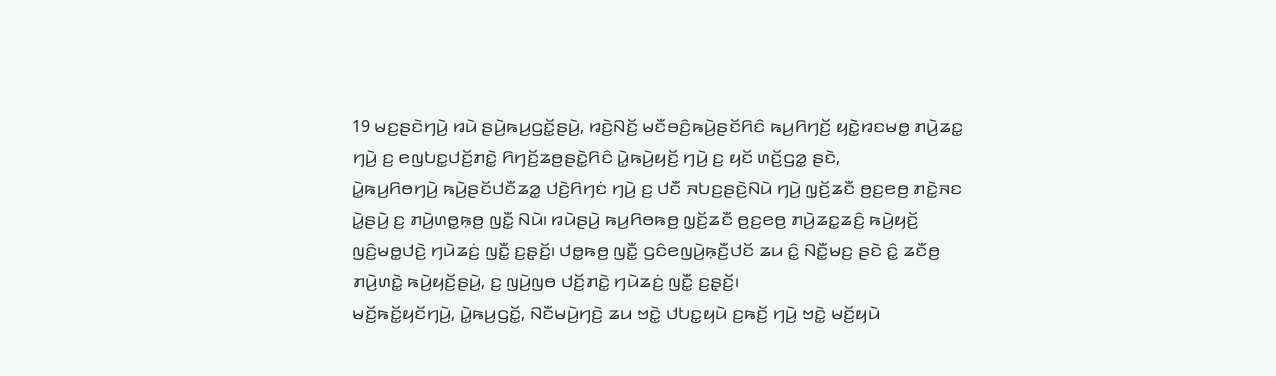19 ꤗꤢ꤬ꤔꤢꤧꤚꤣꤧ꤬ ꤙꤣꤧ ꤔꤣꤧ꤬ꤒꤣ꤬ꤞꤢꤩ꤭ꤔꤣꤧ꤬, ꤙꤢꤧ꤬ꤡꤢꤩ꤬ ꤗꤢꤪꤋꤢꤨ꤬ꤒꤣꤧ꤬ꤔꤢꤩꤖꤢꤨ ꤒꤣ꤬ꤖꤚꤢꤩ꤬ ꤟꤢꤧ꤭ꤙꤢꤗꤥ꤭ ꤊꤣꤧ꤬ꤘꤢ꤭ ꤚꤣꤧ꤬ ꤢ꤬ ꤕꤜꤝꤢ꤭ꤓꤢꤩ꤬ꤊꤢꤧ꤭ ꤖꤚꤢꤩ꤬ꤘꤥ꤬ꤔꤢꤧ꤭ꤖꤢꤨ ꤣꤧ꤭ꤒꤣꤧ꤬ꤟꤢꤩ꤬ ꤚꤣꤧ꤬ ꤢ꤬ ꤟꤢꤩ ꤛꤢꤩ꤬ꤞꤤ꤭ ꤔꤢꤧ,
ꤣꤧ꤭ꤒꤣ꤬ꤖꤥꤚꤣꤧ꤬ ꤒꤣꤧ꤬ꤔꤢꤩꤓꤢꤪꤘꤤ꤭ ꤓꤢꤧ꤬ꤖꤚꤢꤦ ꤚꤣꤧ꤬ ꤢ꤬ ꤓꤢꤪ ꤏꤝꤢ꤬ꤔꤢꤧ꤬ꤡꤣꤧ ꤚꤣꤧ꤬ ꤜ꤫ꤢꤩ꤬ꤘꤢꤪ ꤥ꤬ꤢ꤬ꤕꤥ꤬ ꤊꤢꤧ꤭ꤏꤢ ꤣꤧ꤭ꤔꤣꤧ꤬ ꤢ꤬ ꤊꤣꤧ꤬ꤛꤥ꤭ꤒ꤫ꤥ꤬ ꤜꤢꤪ꤭ ꤡꤣꤧ꤯ ꤙꤣꤧꤔꤣꤧ꤬ ꤒꤣ꤬ꤖꤥꤒꤥ꤬ ꤜ꤫ꤢꤩ꤬ꤘꤢꤪ ꤥ꤬ꤢ꤬ꤕꤥ꤬ ꤊꤣꤧ꤬ꤘꤢ꤭ꤘꤢꤨ꤬ ꤒꤣꤧ꤬ꤟꤢꤩ꤬ ꤜꤢꤨ꤬ꤗꤥ꤭ꤓꤢꤧ꤬ ꤚꤣꤧꤘꤢꤦ꤬ ꤜꤢꤪ꤭ ꤢ꤬ꤔ꤫ꤢꤩ꤬꤯ ꤓꤥ꤭ꤒꤥ꤬ ꤜꤢꤪ꤭ ꤞꤢꤨꤕꤜꤣꤧ꤬ꤒ꤫ꤢꤪ꤬ꤓꤢꤩ ꤘꤣ ꤢꤨ꤭ ꤡꤢꤪ꤭ꤗꤢ꤬ ꤔꤢꤧ ꤢꤨ꤭ ꤘꤢꤪꤥ꤬ ꤊꤣꤧ꤬ꤛꤢꤧ꤭ ꤒꤣꤧ꤬ꤟꤢꤩ꤬ꤔꤣꤧ꤬, ꤢ꤬ ꤜꤣꤧ꤬ꤜꤥ ꤓꤢꤩ꤬ꤊꤢꤧ꤭ ꤚꤣꤧꤘꤢꤦ꤬ ꤜꤢꤪ꤭ ꤢ꤬ꤔ꤫ꤢꤩ꤬꤯
ꤗꤢꤩ꤬ꤒꤢꤩ꤭ꤟꤢꤩꤚꤣꤧ꤬, ꤣꤧ꤭ꤒꤣ꤬ꤞꤢꤩ꤭, ꤡꤢꤪꤗꤣꤧ꤬ꤚꤢꤧ꤬ ꤘꤣ ꤠꤢꤧ꤭ ꤓꤝꤢ꤭ꤟꤣꤧ ꤢ꤬ꤒꤢꤩ꤬ ꤚꤣꤧ꤬ ꤠꤢꤧ꤭ ꤗꤢꤩ꤬ꤟꤣꤧ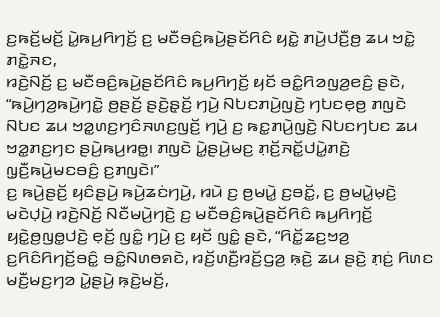ꤢ꤬ꤒꤢꤩ꤬ꤗꤢꤩ꤬ ꤣꤧ꤭ꤒꤣ꤬ꤖꤚꤢꤩ꤬ ꤢ꤬ ꤗꤢꤪꤋꤢꤨ꤬ꤒꤣꤧ꤬ꤔꤢꤩꤖꤢꤨ ꤟꤢꤧ꤭ ꤊꤣꤧ꤬ꤓꤢꤪ꤬ꤥ꤬ ꤘꤣ ꤠꤢꤧ꤭ ꤊꤢꤧ꤭ꤏꤢ,
ꤙꤢꤧ꤬ꤡꤢꤩ꤬ ꤢ꤬ ꤗꤢꤪꤋꤢꤨ꤬ꤒꤣꤧ꤬ꤔꤢꤩꤖꤢꤨ ꤒꤣ꤬ꤖꤚꤢꤩ꤬ ꤟꤢꤩ ꤋꤢꤨ꤭ꤖꤤꤜꤤ꤬ꤕꤢꤨ꤬ ꤔꤢꤧ, “ꤒꤣꤧ꤬ꤚꤤ꤬ꤒꤣꤧ꤬ꤚꤢꤧ꤭ ꤥ꤬ꤔꤢꤩ꤬ ꤔꤢꤧ꤬ꤔ꤫ꤢꤩ꤬ ꤚꤣꤧ꤬ ꤡꤝꤢꤊꤣꤧ꤬ꤜꤢꤧ꤬ ꤚꤝꤢꤕ꤫ꤥ꤬ ꤊꤜꤢꤧ ꤡꤝꤢ ꤘꤣ ꤠꤤ꤭ꤛꤢ꤬ꤚꤢꤨꤏꤛꤢ꤬ꤜꤢꤩ꤬ ꤚꤣꤧ꤬ ꤢ꤬ ꤒꤢ꤭ꤊꤣꤧ꤬ꤜꤢꤧ꤬ ꤡꤝꤢꤚꤝꤢ ꤘꤣ ꤠꤤ꤭ꤊꤢ꤬ꤚꤢ ꤔꤣꤧ꤬ꤒꤣ꤬ꤙꤥ꤭꤯ ꤊꤜꤢꤧ ꤣꤧ꤭ꤔꤣꤧ꤬ꤗꤢ꤬ ꤊ꤫ꤢꤩ꤬ꤏꤢꤩ꤭ꤓꤣꤧ꤭ꤊꤢꤧ꤬ ꤜ꤫ꤢꤪ꤬ꤒꤣꤧ꤬ꤗꤢꤋꤢꤨ꤬ ꤢ꤬ꤊꤜꤢꤧ꤯”
ꤢ꤬ ꤒꤣꤧ꤬ꤔꤢꤩ꤬ ꤟꤢꤨꤔꤣꤧ꤬ ꤒꤣꤧ꤬ꤘꤢꤦꤚꤣꤧ꤬, ꤙꤣꤧ ꤢ꤬ ꤥ꤬ꤗꤣꤧ꤭ ꤢ꤬ꤋꤢꤩ꤭, ꤢ꤬ ꤥ꤬ꤗꤣꤧ꤭ꤗ꤫ꤢꤧ꤬ ꤗꤢꤧꤓ꤫ꤣꤧ꤬ ꤙꤢꤧ꤬ꤡꤢꤩ꤬ ꤡꤢꤪꤗꤣꤧ꤬ꤚꤢꤧ꤬ ꤢ꤬ ꤗꤢꤪꤋꤢꤨ꤬ꤒꤣꤧ꤬ꤔꤢꤩꤖꤢꤨ ꤒꤣ꤬ꤖꤚꤢꤩ꤬ ꤟꤢꤧ꤭ꤥ꤬ꤜꤥ꤭ꤓꤢꤧ꤬ ꤕ꤫ꤢꤩ꤬ ꤜꤢꤨ꤭ ꤚꤣꤧ꤬ ꤢ꤬ ꤟꤢꤩ ꤜꤢꤨ꤭ ꤔꤢꤧ, “ꤖꤢꤩ꤭ꤘꤢ꤬ꤠꤤ꤬ ꤢ꤬ꤖꤢꤨꤖꤚꤢꤩ꤬ꤋꤢꤨ꤭ ꤋꤢꤨ꤭ꤡꤛꤥꤎꤢꤧ, ꤙꤢꤩ꤬ꤛꤢꤪ꤬ꤙꤢꤩ꤬ꤞꤤ꤬ ꤒ꤫ꤢꤧ꤬ ꤘꤣ ꤔꤢꤧ꤬ ꤊ꤫ꤢꤦ꤬ ꤖꤛꤢ ꤗꤢꤪ꤬ꤗꤢ꤬ꤚꤤ ꤣꤧ꤭ꤔꤣꤧ꤬ ꤒ꤫ꤢꤧ꤬ꤗꤢꤩ꤬,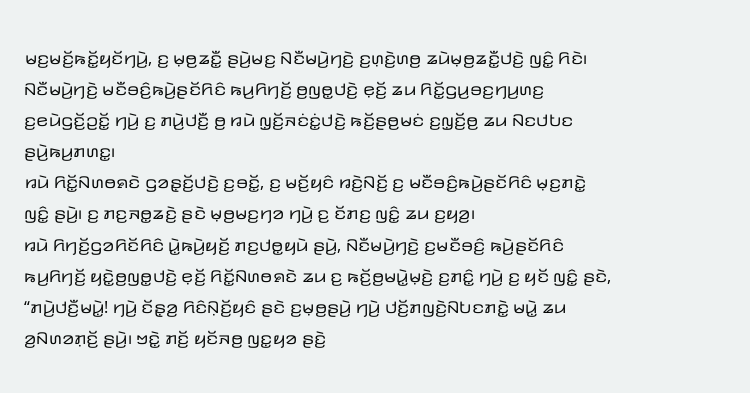ꤗꤢ꤬ꤗꤢꤩ꤬ꤒꤢꤩ꤭ꤟꤢꤩꤚꤣꤧ꤬, ꤢ꤬ ꤗ꤫ꤥ꤬ꤘꤢꤪ꤭ ꤔꤣꤧ꤬ꤗꤢ꤬ ꤡꤢꤪꤗꤣꤧ꤬ꤚꤢꤧ꤬ ꤢ꤬ꤛ꤫ꤢꤧ꤬ꤛꤥ꤬ ꤘꤣꤧꤗ꤫ꤥ꤬ꤘꤢꤪ꤭ꤓꤢꤧ꤬ ꤜꤢꤨ꤭ ꤖꤢꤧ꤯
ꤡꤢꤪꤗꤣꤧ꤬ꤚꤢꤧ꤬ ꤗꤢꤪꤋꤢꤨ꤬ꤒꤣꤧ꤬ꤔꤢꤩꤖꤢꤨ ꤒꤣ꤬ꤖꤚꤢꤩ꤬ ꤥ꤬ꤜꤥ꤭ꤓꤢꤧ꤬ ꤕ꤫ꤢꤩ꤬ ꤘꤣ ꤖꤢꤩ꤭ꤞꤣ꤬ꤋꤢ꤬ꤚꤣ꤬ꤛꤢ꤬ ꤢ꤬ꤕꤣꤧꤞꤢꤩ꤬ꤑꤢꤩ꤭ ꤚꤣꤧ꤬ ꤢ꤬ ꤊꤣꤧ꤬ꤓꤢꤪ꤬ ꤥ꤬ ꤙꤣꤧ ꤜ꤫ꤢꤩ꤬ꤏꤢꤦꤢꤦ꤭ꤓꤢꤧ꤬ ꤒꤢꤩ꤬ꤔꤥ꤬ꤗꤢꤦ ꤢ꤬ꤜ꤫ꤢꤩ꤬ꤥ꤬ ꤘꤣ ꤡꤢꤓꤝꤢ ꤔꤣꤧ꤬ꤒꤣ꤬ꤊꤛꤢ꤭꤯
ꤙꤣꤧ ꤖꤢꤩ꤭ꤡꤛꤥꤎꤢꤧ ꤞꤤꤔ꤫ꤢꤩ꤬ꤓꤢꤧ꤬ ꤢ꤬ꤋꤢꤩ꤭, ꤢ꤬ ꤗꤢꤩ꤬ꤟꤢꤨ ꤙꤢꤧ꤬ꤡꤢꤩ꤬ ꤢ꤬ ꤗꤢꤪꤋꤢꤨ꤬ꤒꤣꤧ꤬ꤔꤢꤩꤖꤢꤨ ꤗ꤫ꤢ꤬ꤊꤢꤧ꤭ ꤜꤢꤨ꤭ ꤔꤣꤧ꤬꤯ ꤢ꤬ ꤊꤢ꤬ꤏꤥ꤭ꤘꤢꤧ꤬ ꤔꤢꤧ ꤗ꤫ꤥ꤬ꤗꤢ꤬ꤚꤤ ꤚꤣꤧ꤬ ꤢ꤬ ꤢꤩꤊꤢ꤬ ꤜꤢꤨ꤭ ꤘꤣ ꤢ꤬ꤟꤤ꤬꤯
ꤙꤣꤧ ꤖꤚꤢꤩ꤬ꤞꤤꤖꤢꤩꤖꤢꤨ ꤣꤧ꤭ꤒꤣꤧ꤬ꤟꤢꤩ꤬ ꤊꤢ꤬ꤓꤥ꤭ꤟꤣꤧ ꤔꤣꤧ꤬, ꤡꤢꤪꤗꤣꤧ꤬ꤚꤢꤧ꤬ ꤢ꤬ꤗꤢꤪꤋꤢꤨ꤬ ꤒꤣꤧ꤬ꤔꤢꤩꤖꤢꤨ ꤒꤣ꤬ꤖꤚꤢꤩ꤬ ꤟꤢꤧ꤭ꤥ꤬ꤜꤥ꤭ꤓꤢꤧ꤬ ꤕ꤫ꤢꤩ꤬ ꤖꤢꤩ꤭ꤡꤛꤥꤎꤢꤧ ꤘꤣ ꤢ꤬ ꤒꤢꤩ꤬ꤥ꤬ꤗꤣꤧ꤭ꤗ꤫ꤢꤧ꤬ ꤢ꤬ꤊꤢꤨ꤭ ꤚꤣꤧ꤬ ꤢ꤬ ꤟꤢꤩ ꤜꤢꤨ꤭ ꤔꤢꤧ, “ꤊꤣꤧ꤬ꤓꤢꤪ꤬ꤗꤣꤧ꤭! ꤚꤣꤧ꤬ ꤢꤩꤔ꤫ꤤ꤬ ꤖꤢꤨꤡ꤫ꤢꤩ꤬ꤟꤢꤨ ꤔꤢꤧ ꤢ꤬ꤗ꤫ꤥ꤬ꤔꤣꤧ꤬ ꤚꤣꤧ꤬ ꤓꤢꤩ꤬ꤊꤜꤢꤧ꤬ꤡꤝꤢꤊꤢꤧ꤭ ꤗꤣꤧ꤭ ꤘꤣ ꤤ꤬ꤡꤛꤤꤊ꤫ꤢꤩ꤬ ꤔꤣꤧ꤬꤯ ꤠꤢꤧ꤭ ꤊꤢꤩ꤬ ꤟꤢꤩꤏꤥ꤬ ꤜꤢ꤭ꤟꤤ ꤔꤢꤧ꤬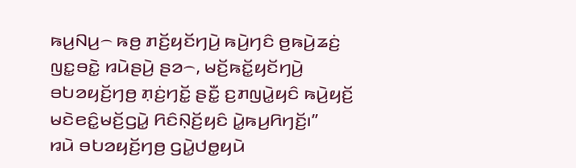ꤒꤣ꤬ꤡꤣ꤬꤮ ꤒꤥ꤬ ꤊꤢꤩ꤬ꤟꤢꤩꤚꤣꤧ꤬ ꤒꤣꤧ꤬ꤚꤢꤨ ꤥ꤬ꤒꤣꤧ꤬ꤘꤢꤦ꤬ ꤜꤢ꤭ꤋꤢꤧ꤭ ꤙꤣꤧꤔꤣꤧ꤬ ꤔꤤ꤮, ꤗꤢꤩ꤬ꤒꤢꤩ꤭ꤟꤢꤩꤚꤣꤧ꤬ ꤋꤝꤤꤟꤢꤩ꤬ꤚꤥ꤬ ꤊ꤫ꤢꤦ꤬ꤚꤢꤩ꤭ ꤔꤢꤪ꤭ ꤢ꤬ꤊꤜꤣꤧ꤭ꤟꤢꤨ ꤒꤣꤧ꤬ꤟꤢꤩ꤬ ꤗꤢꤧꤕꤢꤨ꤭ꤗꤢꤩ꤬ꤞꤣꤧ꤭ ꤖꤢꤨꤡ꤫ꤢꤩ꤬ꤟꤢꤨ ꤣꤧ꤭ꤒꤣ꤬ꤖꤚꤢꤩ꤬꤯”
ꤙꤣꤧ ꤋꤝꤤꤟꤢꤩ꤬ꤚꤥ꤬ ꤞꤣꤧ꤭ꤓꤥ꤭ꤟꤣꤧ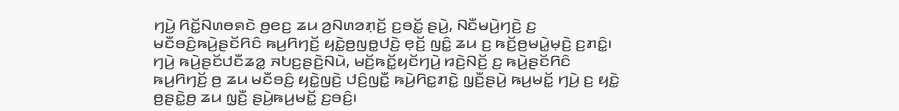ꤚꤣꤧ꤬ ꤖꤢꤩ꤭ꤡꤛꤥꤎꤢꤧ ꤥ꤬ꤕꤢ꤬ ꤘꤣ ꤤ꤬ꤡꤛꤤꤊ꤫ꤢꤩ꤬ ꤢ꤬ꤋꤢꤩ꤭ ꤔꤣꤧ꤬, ꤡꤢꤪꤗꤣꤧ꤬ꤚꤢꤧ꤬ ꤢ꤬ ꤗꤢꤪꤋꤢꤨ꤬ꤒꤣꤧ꤬ꤔꤢꤩꤖꤢꤨ ꤒꤣ꤬ꤖꤚꤢꤩ꤬ ꤟꤢꤧ꤭ꤥ꤬ꤜꤥ꤭ꤓꤢꤧ꤬ ꤕ꤫ꤢꤩ꤬ ꤜꤢꤨ꤭ ꤘꤣ ꤢ꤬ ꤒꤢꤩ꤬ꤥ꤬ꤗꤣꤧ꤭ꤗ꤫ꤢꤧ꤬ ꤢ꤬ꤊꤢꤨ꤭꤯
ꤚꤣꤧ꤬ ꤒꤣꤧ꤬ꤔꤢꤩꤓꤢꤪꤘꤤ꤭ ꤏꤝꤢ꤬ꤔꤢꤧ꤬ꤡꤣꤧ, ꤗꤢꤩ꤬ꤒꤢꤩ꤭ꤟꤢꤩꤚꤣꤧ꤬ ꤙꤢꤧ꤬ꤡꤢꤩ꤬ ꤢ꤬ ꤒꤣꤧ꤬ꤔꤢꤩꤖꤢꤨ ꤒꤣ꤬ꤖꤚꤢꤩ꤬ ꤥ꤬ ꤘꤣ ꤗꤢꤪꤋꤢꤨ꤬ ꤟꤢꤧ꤭ꤜꤢꤧ꤬ ꤓꤢꤨ꤬ꤜꤢꤪ꤭ ꤒꤣꤧ꤬ꤖꤢ꤭ꤊꤢꤧ꤭ ꤜ꤫ꤢꤪ꤬ꤔꤣꤧ꤬ ꤒꤣ꤬ꤗꤢꤩ꤭ ꤚꤣꤧ꤬ ꤢ꤬ ꤟꤢꤧ꤭ ꤥ꤬ꤔꤢꤧ꤭ꤥ꤬ ꤘꤣ ꤜ꤫ꤢꤪ꤬ ꤔꤣꤧ꤬ꤒꤣ꤬ꤗꤢꤩ꤭ ꤢ꤬ꤋꤢꤨ꤬꤯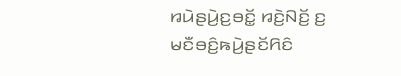ꤙꤣꤧꤔꤣꤧ꤬ꤢ꤬ꤋꤢꤩ꤭ ꤙꤢꤧ꤬ꤡꤢꤩ꤬ ꤢ꤬ ꤗꤢꤪꤋꤢꤨ꤬ꤒꤣꤧ꤬ꤔꤢꤩꤖꤢꤨ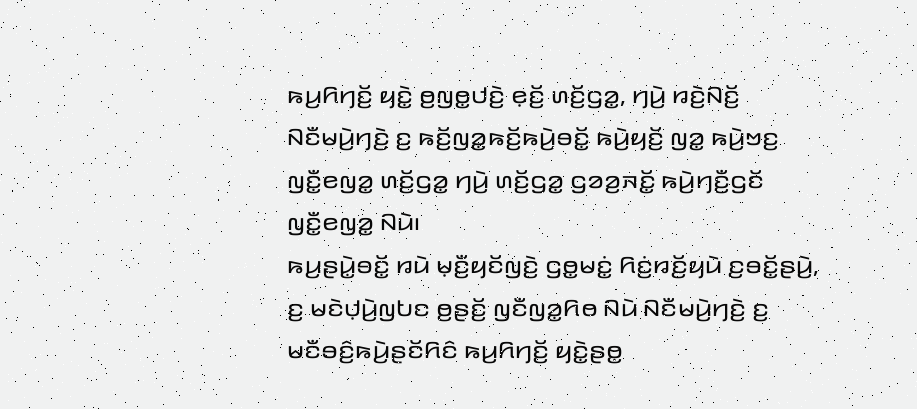ꤒꤣ꤬ꤖꤚꤢꤩ꤬ ꤟꤢꤧ꤭ ꤥ꤬ꤜꤥ꤭ꤓꤢꤧ꤬ ꤕ꤫ꤢꤩ꤬ ꤛꤢꤩ꤬ꤞꤤ꤭, ꤚꤣꤧ꤬ ꤙꤢꤧ꤬ꤡꤢꤩ꤬ ꤡꤢꤪꤗꤣꤧ꤬ꤚꤢꤧ꤬ ꤢ꤬ ꤒꤢꤩ꤬ꤜꤤ꤭ꤒꤢꤩ꤬ꤒꤣꤧ꤬ꤋꤢꤩ꤭ ꤒꤣꤧ꤬ꤟꤢꤩ꤬ ꤜꤤ꤭ ꤒꤣꤧ꤬ꤠꤢ꤬ ꤜꤢꤪ꤭ꤕꤜꤤ꤭ ꤛꤢꤩ꤬ꤞꤤ꤭ ꤚꤣꤧ꤬ ꤛꤢꤩ꤬ꤞꤤ꤭ ꤞꤤꤤ꤬ꤏꤢꤩ꤭ ꤒꤣꤧ꤬ꤚꤢꤪ꤬ꤞꤢꤩ ꤜꤢꤪ꤭ꤕꤜꤤ꤭ ꤡꤣꤧ꤯
ꤒꤣ꤬ꤔꤣꤧ꤭ꤋꤢꤩ꤭ ꤙꤣꤧ ꤗ꤫ꤢꤪ꤬ꤟꤢꤩꤜꤢꤧ꤬ ꤞꤥ꤭ꤗꤢꤦ꤭ ꤖꤢꤦ꤬ꤙꤢꤩ꤬ꤟꤣꤧ ꤢ꤬ꤋꤢꤩ꤭ꤔꤣꤧ꤬, ꤢ꤬ ꤗꤢꤧꤓ꤫ꤣꤧ꤬ꤜꤝꤢ ꤥ꤬ꤔꤢꤩ꤬ ꤜꤢꤪꤜꤤ꤭ꤖꤥ ꤡꤣꤧ ꤡꤢꤪꤗꤣꤧ꤬ꤚꤢꤧ꤬ ꤢ꤬ ꤗꤢꤪꤋꤢꤨ꤬ꤒꤣꤧ꤬ꤔꤢꤩꤖꤢꤨ ꤒꤣ꤬ꤖꤚꤢꤩ꤬ ꤟꤢꤧ꤭ꤔꤥ꤭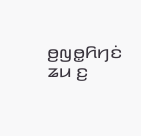ꤥ꤬ꤜꤥ꤭ꤖꤚꤢꤦ ꤘꤣ ꤢ꤬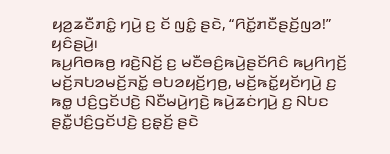ꤟꤤ꤬ꤘꤢꤪꤊꤢꤨ꤭ ꤚꤣꤧ꤬ ꤢ꤬ ꤢꤩ ꤜꤢꤨ꤭ ꤔꤢꤧ, “ꤖꤢꤩ꤭ꤊꤢꤪꤔꤢꤩ꤬ꤜꤤ!” ꤟꤢꤨꤔꤣꤧ꤬꤯
ꤒꤣ꤬ꤖꤥꤒꤥ꤬ ꤙꤢꤧ꤬ꤡꤢꤩ꤬ ꤢ꤬ ꤗꤢꤪꤋꤢꤨ꤬ꤒꤣꤧ꤬ꤔꤢꤩꤖꤢꤨ ꤒꤣ꤬ꤖꤚꤢꤩ꤬ ꤗꤢꤩ꤬ꤏꤝꤤꤗꤢꤩ꤬ꤏꤢꤩ꤭ ꤋꤝꤤꤟꤢꤩ꤬ꤚꤥ꤬, ꤗꤢꤩ꤬ꤒꤢꤩ꤭ꤟꤢꤩꤚꤣꤧ꤬ ꤢ꤬ ꤒꤥ꤭ ꤓꤢꤨ꤬ꤞꤢꤩꤓꤢꤧ꤬ ꤡꤢꤪꤗꤣꤧ꤬ꤚꤢꤧ꤬ ꤒꤣꤧ꤬ꤘꤢꤦꤚꤣꤧ꤬ ꤢ꤬ ꤡꤝꤢ ꤔꤢꤪ꤭ꤓꤢꤨ꤬ꤞꤢꤩꤓꤢꤧ꤬ ꤢ꤬ꤔ꤫ꤢꤩ꤬ ꤔꤢꤧ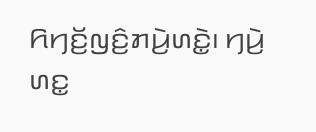ꤖꤚꤢꤩ꤬ꤜꤢꤨ꤬ꤊꤣꤧ꤬ꤛꤢꤧ꤭꤯ ꤚꤣꤧ꤬ ꤛꤢ꤭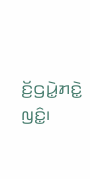ꤢꤩ꤬ꤞꤣꤧ꤭ꤊꤢꤧ꤭ ꤜꤢꤨ꤭꤯